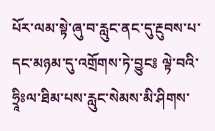པོར་ལམ་སྟེ་ཞུ་བ་རླུང་ནང་དུ་རྔུབས་པ་དང་མཉམ་དུ་འགྲོགས་ཏེ་བྱུང༔ ལྟེ་བའི་ཧྲཱིཿལ་ཐིམ་པས་རླུང་སེམས་མི་ཤིགས་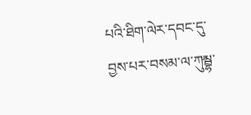པའི་ཐིག་ལེར་དབང་དུ་བྱས་པར་བསམ་ལ་ཀུམྦྷ་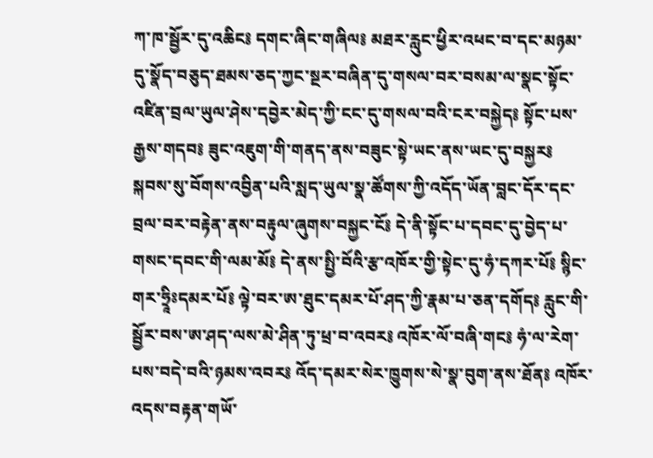ཀ་ཁ་སྦྱོར་དུ་འཆིང༔ དགང་ཞིང་གཞིལ༔ མཐར་རླུང་ཕྱིར་འཕང་བ་དང་མཉམ་དུ་སྣོད་བཅུད་ཐམས་ཅད་ཀྱང་སྔར་བཞིན་དུ་གསལ་བར་བསམ་ལ་སྣང་སྟོང་འཛིན་བྲལ་ཡུལ་ཤེས་དབྱེར་མེད་ཀྱི་ངང་དུ་གསལ་བའི་ངར་བསྐྱེད༔ སྟོང་པས་རྒྱས་གདབ༔ ཟུང་འཇུག་གི་གནད་ནས་བཟུང་སྟེ་ཡང་ནས་ཡང་དུ་བསྐྱར༔ སྐབས་སུ་བོགས་འབྱིན་པའི་སླད་ཡུལ་སྣ་ཚོགས་ཀྱི་འདོད་ཡོན་བླང་དོར་དང་བྲལ་བར་བརྟེན་ནས་བརྟུལ་ཞུགས་བསྐྱང་ངོ༔ དེ་ནི་སྟོང་པ་དབང་དུ་བྱེད་པ་གསང་དབང་གི་ལམ་མོ༔ དེ་ནས་སྤྱི་བོའི་རྩ་འཁོར་གྱི་སྟེང་དུ་ཧཾ་དཀར་པོ༔ སྙིང་གར་ཧྲཱིཿདམར་པོ༔ ལྟེ་བར་ཨ་ཐུང་དམར་པོ་ཤད་ཀྱི་རྣམ་པ་ཅན་དགོད༔ རླུང་གི་སྦྱོར་བས་ཨ་ཤད་ལས་མེ་ཤིན་ཏུ་ཕྲ་བ་འབར༔ འཁོར་ལོ་བཞི་གང༔ ཧཾ་ལ་རེག་པས་བདེ་བའི་ཉམས་འབར༔ འོད་དམར་སེར་ཁྱུགས་སེ་སྣ་བུག་ནས་ཐོན༔ འཁོར་འདས་བརྟན་གཡོ་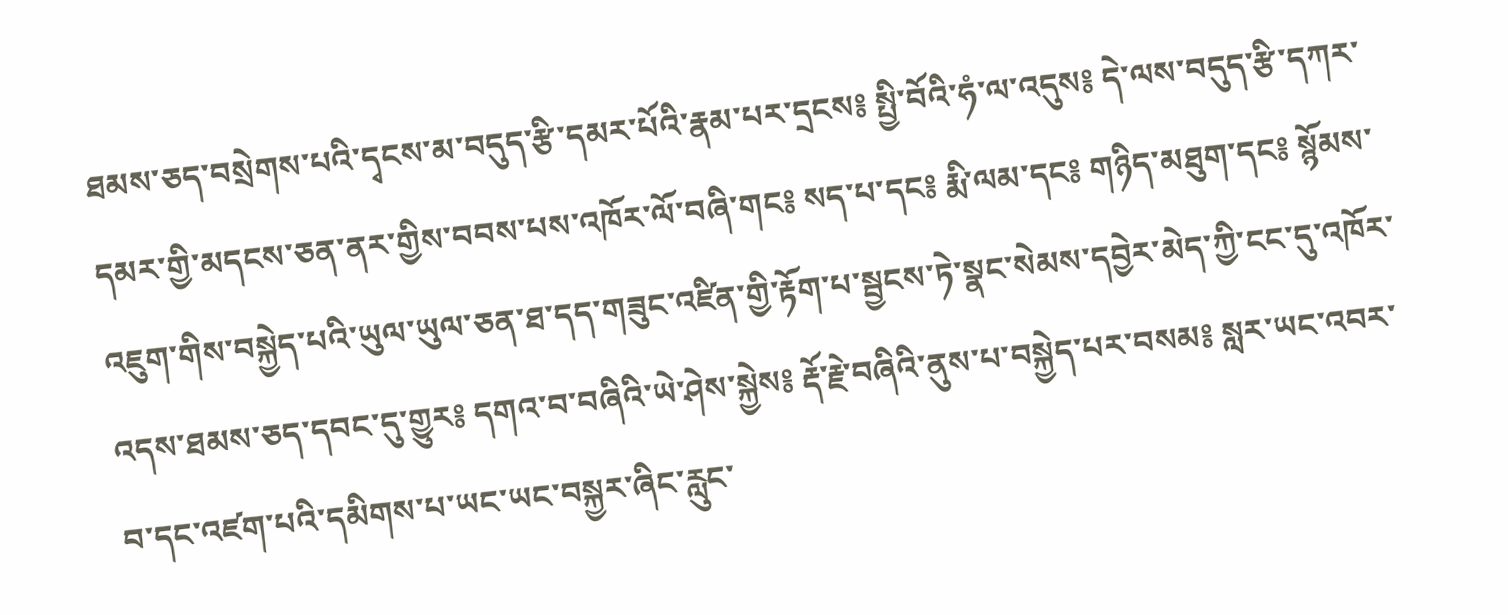ཐམས་ཅད་བསྲེགས་པའི་དྭངས་མ་བདུད་རྩི་དམར་པོའི་རྣམ་པར་དྲངས༔ སྤྱི་བོའི་ཧཾ་ལ་འདུས༔ དེ་ལས་བདུད་རྩི་དཀར་དམར་གྱི་མདངས་ཅན་ནར་གྱིས་བབས་པས་འཁོར་ལོ་བཞི་གང༔ སད་པ་དང༔ རྨི་ལམ་དང༔ གཉིད་མཐུག་དང༔ སྙོམས་འཇུག་གིས་བསྐྱེད་པའི་ཡུལ་ཡུལ་ཅན་ཐ་དད་གཟུང་འཛིན་གྱི་རྟོག་པ་སྦྱངས་ཏེ་སྣང་སེམས་དབྱེར་མེད་ཀྱི་ངང་དུ་འཁོར་འདས་ཐམས་ཅད་དབང་དུ་གྱུར༔ དགའ་བ་བཞིའི་ཡེ་ཤེས་སྐྱེས༔ རྡོ་རྗེ་བཞིའི་ནུས་པ་བསྐྱེད་པར་བསམ༔ སླར་ཡང་འབར་བ་དང་འཛག་པའི་དམིགས་པ་ཡང་ཡང་བསྐྱར་ཞིང་རླུང་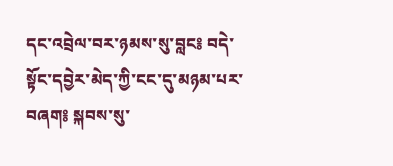དང་འབྲེལ་བར་ཉམས་སུ་བླང༔ བདེ་སྟོང་དབྱེར་མེད་ཀྱི་ངང་དུ་མཉམ་པར་བཞག༔ སྐབས་སུ་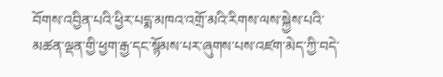བོགས་འབྱིན་པའི་ཕྱིར་པདྨ་མཁའ་འགྲོ་མའི་རིགས་ལས་སྐྱེས་པའི་མཚན་ལྡན་གྱི་ཕྱག་རྒྱ་དང་སྙོམས་པར་ཞུགས་པས་འཛག་མེད་ཀྱི་བདེ་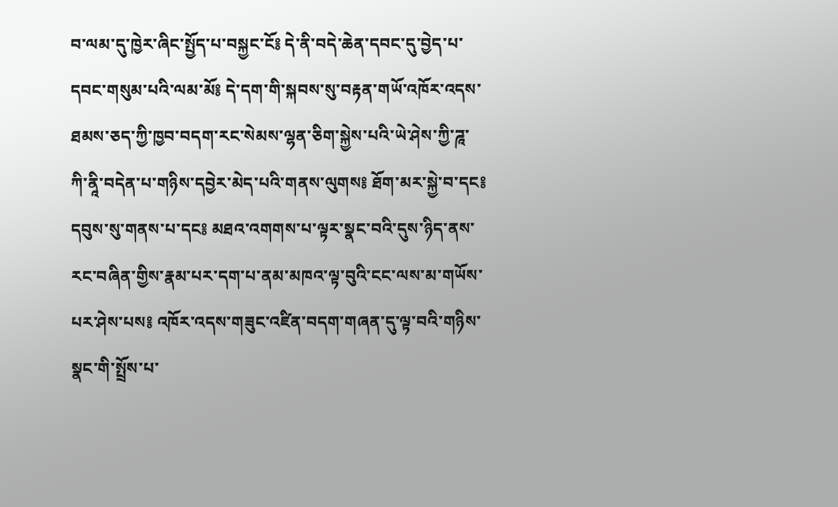བ་ལམ་དུ་ཁྱེར་ཞིང་སྤྱོད་པ་བསྐྱང་ངོ༔ དེ་ནི་བདེ་ཆེན་དབང་དུ་བྱེད་པ་དབང་གསུམ་པའི་ལམ་མོ༔ དེ་དག་གི་སྐབས་སུ་བརྟན་གཡོ་འཁོར་འདས་ཐམས་ཅད་ཀྱི་ཁྱབ་བདག་རང་སེམས་ལྷན་ཅིག་སྐྱེས་པའི་ཡེ་ཤེས་ཀྱི་ཌཱ་ཀི་ནཱི་བདེན་པ་གཉིས་དབྱེར་མེད་པའི་གནས་ལུགས༔ ཐོག་མར་སྐྱེ་བ་དང༔ དབུས་སུ་གནས་པ་དང༔ མཐའ་འགགས་པ་ལྟར་སྣང་བའི་དུས་ཉིད་ནས་རང་བཞིན་གྱིས་རྣམ་པར་དག་པ་ནམ་མཁའ་ལྟ་བུའི་ངང་ལས་མ་གཡོས་པར་ཤེས་པས༔ འཁོར་འདས་གཟུང་འཛིན་བདག་གཞན་དུ་ལྟ་བའི་གཉིས་སྣང་གི་སྤྲོས་པ་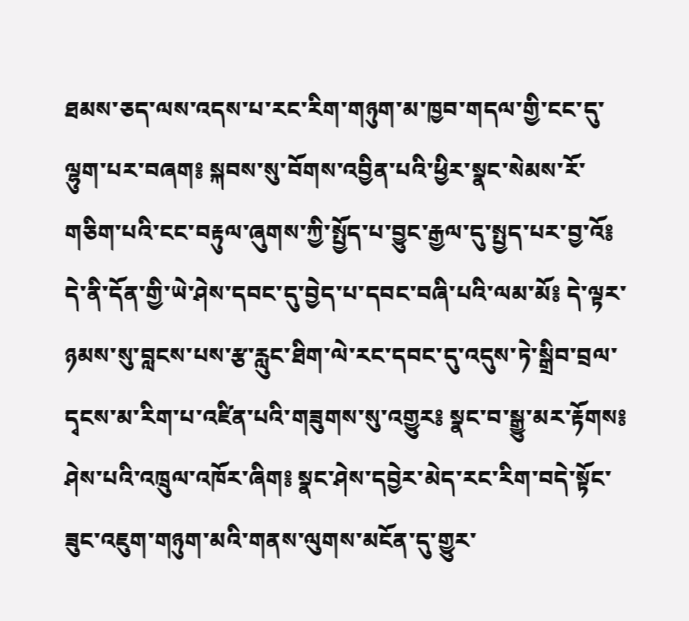ཐམས་ཅད་ལས་འདས་པ་རང་རིག་གཉུག་མ་ཁྱབ་གདལ་གྱི་ངང་དུ་ལྷུག་པར་བཞག༔ སྐབས་སུ་བོགས་འབྱིན་པའི་ཕྱིར་སྣང་སེམས་རོ་གཅིག་པའི་ངང་བརྟུལ་ཞུགས་ཀྱི་སྤྱོད་པ་བྱུང་རྒྱལ་དུ་སྤྱད་པར་བྱ་འོ༔ དེ་ནི་དོན་གྱི་ཡེ་ཤེས་དབང་དུ་བྱེད་པ་དབང་བཞི་པའི་ལམ་མོ༔ དེ་ལྟར་ཉམས་སུ་བླངས་པས་རྩ་རླུང་ཐིག་ལེ་རང་དབང་དུ་འདུས་ཏེ་སྒྲིབ་བྲལ་དྭངས་མ་རིག་པ་འཛིན་པའི་གཟུགས་སུ་འགྱུར༔ སྣང་བ་སྒྱུ་མར་རྟོགས༔ ཤེས་པའི་འཁྲུལ་འཁོར་ཞིག༔ སྣང་ཤེས་དབྱེར་མེད་རང་རིག་བདེ་སྟོང་ཟུང་འཇུག་གཉུག་མའི་གནས་ལུགས་མངོན་དུ་གྱུར་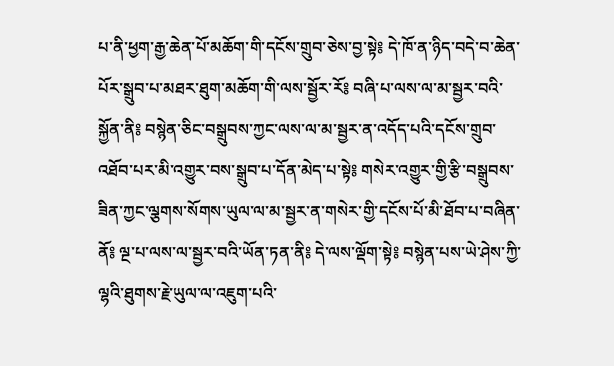པ་ནི་ཕྱག་རྒྱ་ཆེན་པོ་མཆོག་གི་དངོས་གྲུབ་ཅེས་བྱ་སྟེ༔ དེ་ཁོ་ན་ཉིད་བདེ་བ་ཆེན་པོར་སྒྲུབ་པ་མཐར་ཐུག་མཆོག་གི་ལས་སྦྱོར་རོ༔ བཞི་པ་ལས་ལ་མ་སྦྱར་བའི་སྐྱོན་ནི༔ བསྙེན་ཅིང་བསྒྲུབས་ཀྱང་ལས་ལ་མ་སྦྱར་ན་འདོད་པའི་དངོས་གྲུབ་འཐོབ་པར་མི་འགྱུར་བས་སྒྲུབ་པ་དོན་མེད་པ་སྟེ༔ གསེར་འགྱུར་གྱི་རྩི་བསྒྲུབས་ཟིན་ཀྱང་ལྕགས་སོགས་ཡུལ་ལ་མ་སྦྱར་ན་གསེར་གྱི་དངོས་པོ་མི་ཐོབ་པ་བཞིན་ནོ༔ ལྔ་པ་ལས་ལ་སྦྱར་བའི་ཡོན་ཏན་ནི༔ དེ་ལས་ལྡོག་སྟེ༔ བསྙེན་པས་ཡེ་ཤེས་ཀྱི་ལྷའི་ཐུགས་རྗེ་ཡུལ་ལ་འཇུག་པའི་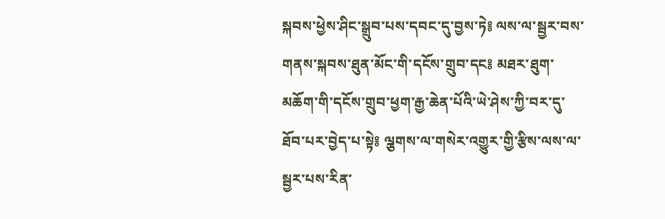སྐབས་ཕྱེས་ཤིང་སྒྲུབ་པས་དབང་དུ་བྱས་ཏེ༔ ལས་ལ་སྦྱར་བས་གནས་སྐབས་ཐུན་མོང་གི་དངོས་གྲུབ་དང༔ མཐར་ཐུག་མཆོག་གི་དངོས་གྲུབ་ཕྱག་རྒྱ་ཆེན་པོའི་ཡེ་ཤེས་ཀྱི་བར་དུ་ཐོབ་པར་བྱེད་པ་སྟེ༔ ལྕགས་ལ་གསེར་འགྱུར་གྱི་རྩིས་ལས་ལ་སྦྱར་པས་རིན་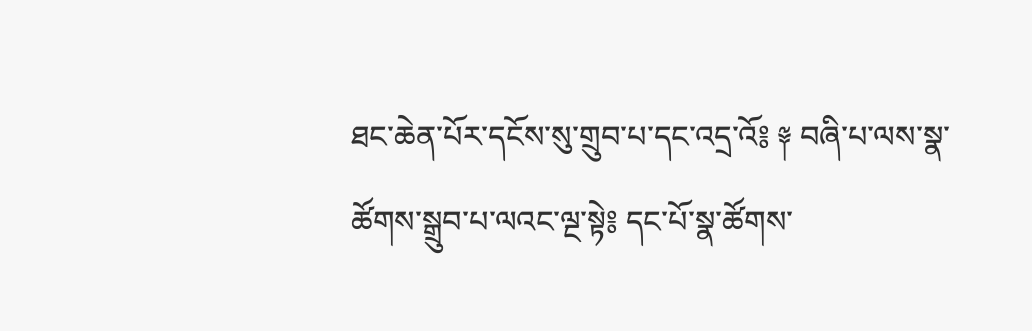ཐང་ཆེན་པོར་དངོས་སུ་གྲུབ་པ་དང་འདྲ་འོ༔ ༈ བཞི་པ་ལས་སྣ་ཚོགས་སྒྲུབ་པ་ལའང་ལྔ་སྟེ༔ དང་པོ་སྣ་ཚོགས་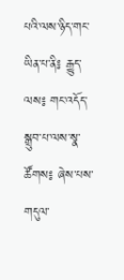པའི་ལས་ཉིད་གང་ཡིན་པ་ནི༔ རྒྱུད་ལས༔ གང་འདོད་སྒྲུབ་པ་ལས་སྣ་ཚོགས༔ ཞེས་པས་གདུལ་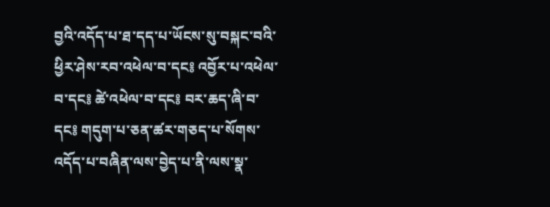བྱའི་འདོད་པ་ཐ་དད་པ་ཡོངས་སུ་བསྐང་བའི་ཕྱིར་ཤེས་རབ་འཕེལ་བ་དང༔ འབྱོར་པ་འཕེལ་བ་དང༔ ཚེ་འཕེལ་བ་དང༔ བར་ཆད་ཞི་བ་དང༔ གདུག་པ་ཅན་ཚར་གཅད་པ་སོགས་འདོད་པ་བཞིན་ལས་བྱེད་པ་ནི་ལས་སྣ་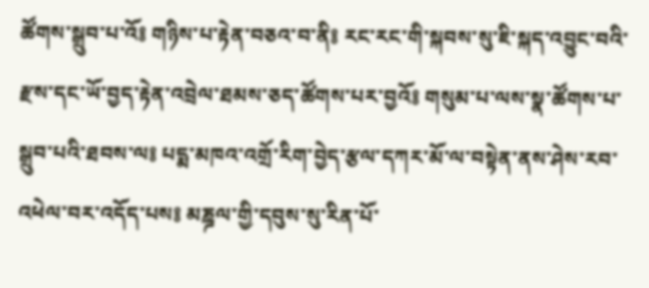ཚོགས་སྒྲུབ་པ་འོ༔ གཉིས་པ་རྟེན་བཅའ་བ་ནི༔ རང་རང་གི་སྐབས་སུ་ཇི་སྐད་འབྱུང་བའི་རྫས་དང་ཡོ་བྱད་རྟེན་འབྲེལ་ཐམས་ཅད་ཚོགས་པར་བྱའོ༔ གསུམ་པ་ལས་སྣ་ཚོགས་པ་སྒྲུབ་པའི་ཐབས་ལ༔ པདྨ་མཁའ་འགྲོ་རིག་བྱེད་རྩལ་དཀར་མོ་ལ་བསྟེན་ནས་ཤེས་རབ་འཕེལ་བར་འདོད་པས༔ མཎྜལ་གྱི་དབུས་སུ་རིན་པོ་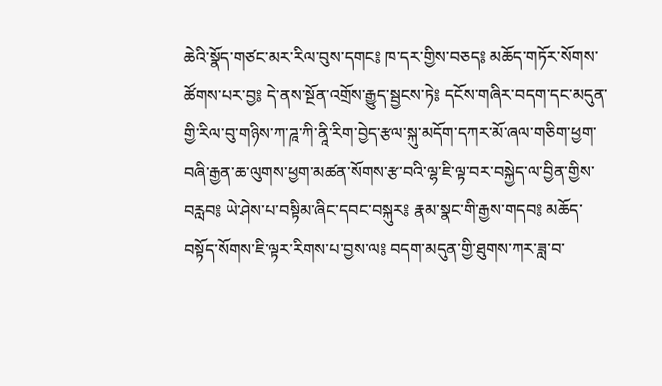ཆེའི་སྣོད་གཙང་མར་རིལ་བུས་དགང༔ ཁ་དར་གྱིས་བཅད༔ མཆོད་གཏོར་སོགས་ཚོགས་པར་བྱ༔ དེ་ནས་སྔོན་འགྲོས་རྒྱུད་སྦྱངས་ཏེ༔ དངོས་གཞིར་བདག་དང་མདུན་གྱི་རིལ་བུ་གཉིས་ཀ་ཌཱ་ཀི་ནཱི་རིག་བྱེད་རྩལ་སྐུ་མདོག་དཀར་མོ་ཞལ་གཅིག་ཕྱག་བཞི་རྒྱན་ཆ་ལུགས་ཕྱག་མཚན་སོགས་རྩ་བའི་ལྷ་ཇི་ལྟ་བར་བསྐྱེད་ལ་བྱིན་གྱིས་བརླབ༔ ཡེ་ཤེས་པ་བསྟིམ་ཞིང་དབང་བསྐུར༔ རྣམ་སྣང་གི་རྒྱས་གདབ༔ མཆོད་བསྟོད་སོགས་ཇི་ལྟར་རིགས་པ་བྱས་ལ༔ བདག་མདུན་གྱི་ཐུགས་ཀར་ཟླ་བ་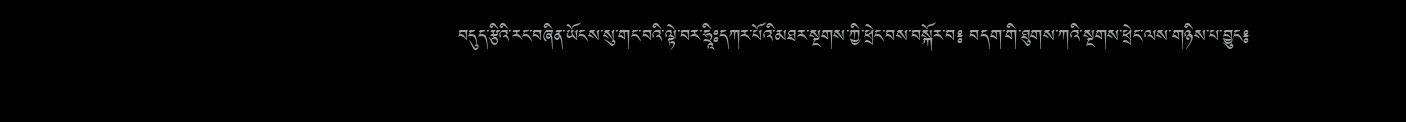བདུད་རྩིའི་རང་བཞིན་ཡོངས་སུ་གང་བའི་ལྟེ་བར་ཧྲཱིཿདཀར་པོའི་མཐར་སྔགས་ཀྱི་ཕྲེང་བས་བསྐོར་བ༔ བདག་གི་ཐུགས་ཀའི་སྔགས་ཕྲེང་ལས་གཉིས་པ་བྱུང༔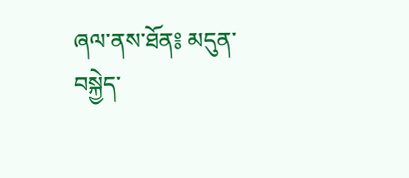ཞལ་ནས་ཐོན༔ མདུན་བསྐྱེད་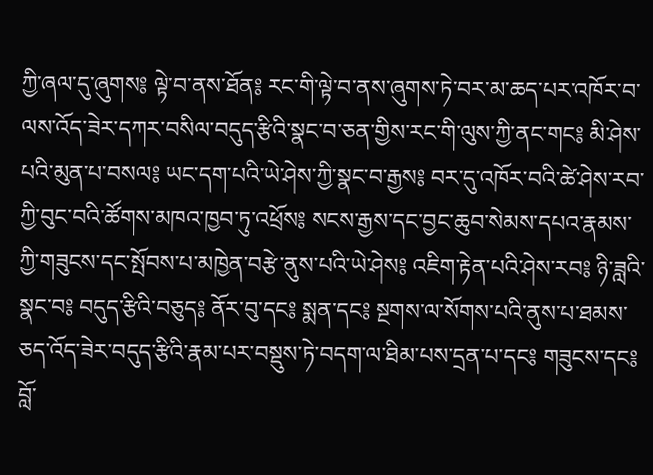ཀྱི་ཞལ་དུ་ཞུགས༔ ལྟེ་བ་ནས་ཐོན༔ རང་གི་ལྟེ་བ་ནས་ཞུགས་ཏེ་བར་མ་ཆད་པར་འཁོར་བ་ལས་འོད་ཟེར་དཀར་བསིལ་བདུད་རྩིའི་སྣང་བ་ཅན་གྱིས་རང་གི་ལུས་ཀྱི་ནང་གང༔ མི་ཤེས་པའི་མུན་པ་བསལ༔ ཡང་དག་པའི་ཡེ་ཤེས་ཀྱི་སྣང་བ་རྒྱས༔ བར་དུ་འཁོར་བའི་ཚེ་ཤེས་རབ་ཀྱི་བུང་བའི་ཚོགས་མཁའ་ཁྱབ་ཏུ་འཕྲོས༔ སངས་རྒྱས་དང་བྱང་ཆུབ་སེམས་དཔའ་རྣམས་ཀྱི་གཟུངས་དང་སྤོབས་པ་མཁྱེན་བརྩེ་ནུས་པའི་ཡེ་ཤེས༔ འཇིག་རྟེན་པའི་ཤེས་རབ༔ ཉི་ཟླའི་སྣང་བ༔ བདུད་རྩིའི་བཅུད༔ ནོར་བུ་དང༔ སྨན་དང༔ སྔགས་ལ་སོགས་པའི་ནུས་པ་ཐམས་ཅད་འོད་ཟེར་བདུད་རྩིའི་རྣམ་པར་བསྡུས་ཏེ་བདག་ལ་ཐིམ་པས་དྲན་པ་དང༔ གཟུངས་དང༔ བློ་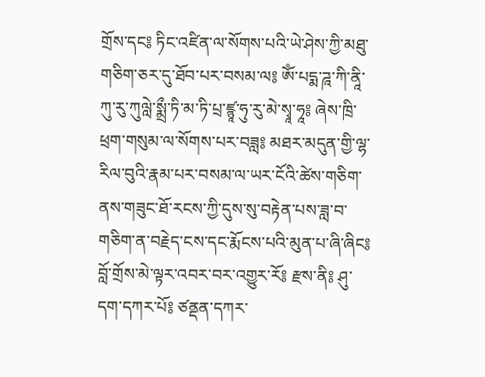གྲོས་དང༔ ཏིང་འཛིན་ལ་སོགས་པའི་ཡེ་ཤེས་ཀྱི་མཐུ་གཅིག་ཅར་དུ་ཐོབ་པར་བསམ་ལ༔ ཨོཾ་པདྨ་ཌཱ་ཀི་ནཱི་ཀུ་རུ་ཀུལླེ་སྨྲྀ་ཏི་མ་ཏི་པྲ་ཛྙཱ་ཧུ་རུ་མེ་སྭཱ་ཧཱ༔ ཞེས་ཁྲི་ཕྲག་གསུམ་ལ་སོགས་པར་བཟླ༔ མཐར་མདུན་གྱི་ལྷ་རིལ་བུའི་རྣམ་པར་བསམ་ལ་ཡར་ངོའི་ཚེས་གཅིག་ནས་གཟུང་ཐོ་རངས་ཀྱི་དུས་སུ་བརྟེན་པས་ཟླ་བ་གཅིག་ན་བརྗེད་ངས་དང་རྨོངས་པའི་མུན་པ་ཞི་ཞིང༔ བློ་གྲོས་མེ་ལྟར་འབར་བར་འགྱུར་རོ༔ རྫས་ནི༔ ཤུ་དག་དཀར་པོ༔ ཙནྡན་དཀར་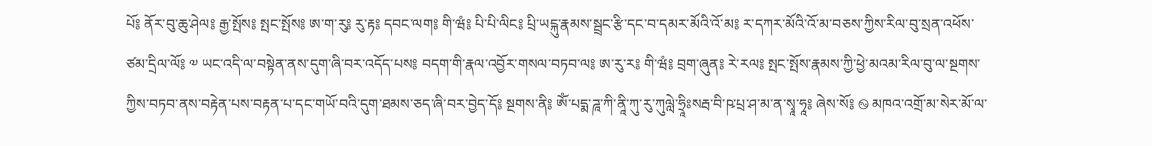པོ༔ ནོར་བུ་ཆུ་ཤེལ༔ རྒྱ་སྤོས༔ སྤང་སྤོས༔ ཨ་ག་རུ༔ རུ་རྟ༔ དབང་ལག༔ གི་ཝཾ༔ པི་པི་ལིང༔ པྲི་ཡངྐུ་རྣམས་སྦྲང་རྩི་དང་བ་དམར་མོའི་འོ་མ༔ ར་དཀར་མོའི་འོ་མ་བཅས་ཀྱིས་རིལ་བུ་སྲན་འཕོས་ཙམ་དྲིལ་ལོ༔ ༧ ཡང་འདི་ལ་བསྟེན་ནས་དུག་ཞི་བར་འདོད་པས༔ བདག་གི་རྣལ་འབྱོར་གསལ་བཏབ་ལ༔ ཨ་རུ་ར༔ གི་ཝཾ༔ བྲག་ཞུན༔ རེ་རལ༔ སྤང་སྤོས་རྣམས་ཀྱི་ཕྱེ་མའམ་རིལ་བུ་ལ་སྔགས་ཀྱིས་བཏབ་ནས་བརྟེན་པས་བརྟན་པ་དང་གཡོ་བའི་དུག་ཐམས་ཅད་ཞི་བར་བྱེད་དོ༔ སྔགས་ནི༔ ཨོཾ་པདྨ་ཌཱ་ཀི་ནཱི་ཀུ་རུ་ཀུལླེ་ཧྲཱིཿསརྦ་བི་ཥ་པྲ་ཤ་མ་ན་སྭཱ་ཧཱ༔ ཞེས་སོ༔ ࿊ མཁའ་འགྲོ་མ་སེར་མོ་ལ་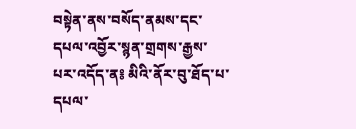བསྟེན་ནས་བསོད་ནམས་དང་དཔལ་འབྱོར་སྙན་གྲགས་རྒྱས་པར་འདོད་ན༔ མིའི་ནོར་བུ་ཐོད་པ་དཔལ་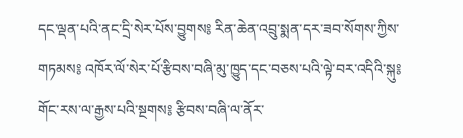དང་ལྡན་པའི་ནང་དྲི་སེར་པོས་བྱུགས༔ རིན་ཆེན་འབྲུ་སྨན་དར་ཟབ་སོགས་ཀྱིས་གཏམས༔ འཁོར་ལོ་སེར་པོ་རྩིབས་བཞི་མུ་ཁྱུད་དང་བཅས་པའི་ལྟེ་བར་འདིའི་སྐུ༔ གོང་རས་ལ་རྒྱས་པའི་སྔགས༔ རྩིབས་བཞི་ལ་ནོར་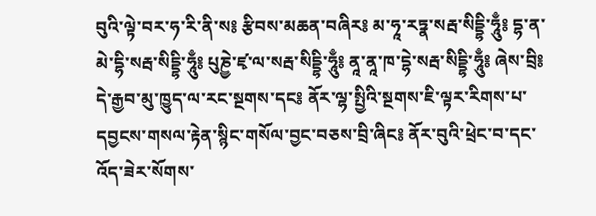བུའི་ལྟེ་བར་ཧ་རི་ནི་ས༔ རྩིབས་མཆན་བཞིར༔ མ་ཧཱ་རཏྣ་སརྦ་སིདྡྷི་ཧཱུྃ༔ དྷ་ན་མེ་དྷི་སརྦ་སིདྡྷི་ཧཱུྃ༔ པུཎྱེ་ཛྭ་ལ་སརྦ་སིདྡྷི་ཧཱུྃ༔ ནཱ་ནཱ་ཁ་དྷེ་སརྦ་སིདྡྷི་ཧཱུྃ༔ ཞེས་བྲི༔ དེ་རྒྱབ་མུ་ཁྱུད་ལ་རང་སྔགས་དང༔ ནོར་ལྷ་སྤྱིའི་སྔགས་ཇི་ལྟར་རིགས་པ་དབྱངས་གསལ་རྟེན་སྙིང་གསོལ་བྱང་བཅས་བྲི་ཞིང༔ ནོར་བུའི་ཕྲེང་བ་དང་འོད་ཟེར་སོགས་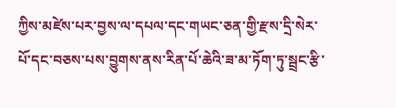ཀྱིས་མཛེས་པར་བྱས་ལ་དཔལ་དང་གཡང་ཅན་གྱི་རྫས་དྲི་སེར་པོ་དང་བཅས་པས་བྱུགས་ནས་རིན་པོ་ཆེའི་ཟ་མ་ཏོག་ཏུ་སྦྲང་རྩི་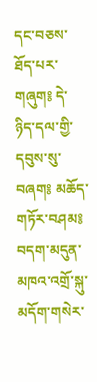དང་བཅས་ཐོད་པར་གཞུག༔ དེ་ཉིད་དལ་གྱི་དབུས་སུ་བཞག༔ མཆོད་གཏོར་བཤམ༔ བདག་མདུན་མཁའ་འགྲོ་སྐུ་མདོག་གསེར་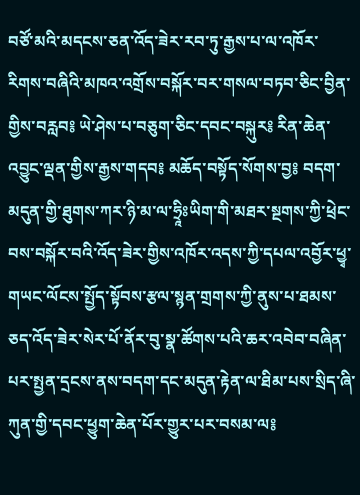བཙོ་མའི་མདངས་ཅན་འོད་ཟེར་རབ་ཏུ་རྒྱས་པ་ལ་འཁོར་རིགས་བཞིའི་མཁའ་འགྲོས་བསྐོར་བར་གསལ་བཏབ་ཅིང་བྱིན་གྱིས་བརླབ༔ ཡེ་ཤེས་པ་བཅུག་ཅིང་དབང་བསྐུར༔ རིན་ཆེན་འབྱུང་ལྡན་གྱིས་རྒྱས་གདབ༔ མཆོད་བསྟོད་སོགས་བྱ༔ བདག་མདུན་གྱི་ཐུགས་ཀར་ཉི་མ་ལ་ཧྲཱིཿཡིག་གི་མཐར་སྔགས་ཀྱི་ཕྲེང་བས་བསྐོར་བའི་འོད་ཟེར་གྱིས་འཁོར་འདས་ཀྱི་དཔལ་འབྱོར་ཕྱྭ་གཡང་ལོངས་སྤྱོད་སྟོབས་རྩལ་སྙན་གྲགས་ཀྱི་ནུས་པ་ཐམས་ཅད་འོད་ཟེར་སེར་པོ་ནོར་བུ་སྣ་ཚོགས་པའི་ཆར་འབེབ་བཞིན་པར་སྤྱན་དྲངས་ནས་བདག་དང་མདུན་རྟེན་ལ་ཐིམ་པས་སྲིད་ཞི་ཀུན་གྱི་དབང་ཕྱུག་ཆེན་པོར་གྱུར་པར་བསམ་ལ༔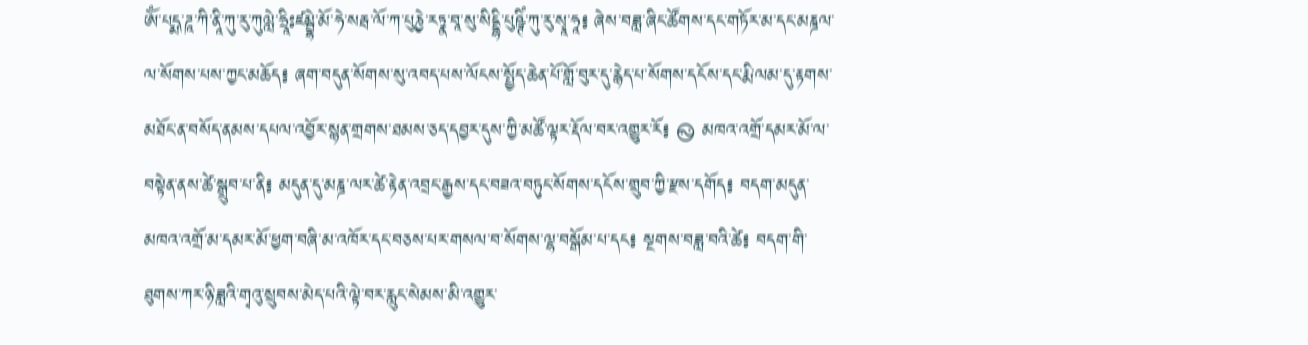ཨོཾ་པདྨ་ཌཱ་ཀི་ནཱི་ཀུ་རུ་ཀུལླེ་ཧྲཱིཿཛམྦྷེ་མོ་ཧེ་སརྦ་ལོ་ཀ་པུཎྱེ་རཏྣ་བཱ་སུ་སིདྡྷི་པུཥྚིཾ་ཀུ་རུ་སྭཱ་ཧཱ༔ ཞེས་བཟླ་ཞིང་ཚོགས་དང་གཏོར་མ་དང་མཎྜལ་ལ་སོགས་པས་ཀྱང་མཆོད༔ ཞག་བདུན་སོགས་སུ་འབད་པས་ལོངས་སྤྱོད་ཆེན་པོ་གློ་བུར་དུ་རྙེད་པ་སོགས་དངོས་དང་རྨི་ལམ་དུ་རྟགས་མཐོང་ན་བསོད་ནམས་དཔལ་འབྱོར་སྙན་གྲགས་ཐམས་ཅད་དབྱར་དུས་ཀྱི་མཚོ་ལྟར་རྡོལ་བར་འགྱུར་རོ༔ ࿊ མཁའ་འགྲོ་དམར་མོ་ལ་བསྟེན་ནས་ཚེ་སྒྲུབ་པ་ནི༔ མདུན་དུ་མཎྜ་ལར་ཚེ་རྟེན་འབྲང་རྒྱས་དང་བཟའ་བཏུང་སོགས་དངོས་གྲུབ་ཀྱི་རྫས་དགོད༔ བདག་མདུན་མཁའ་འགྲོ་མ་དམར་མོ་ཕྱག་བཞི་མ་འཁོར་དང་བཅས་པར་གསལ་བ་སོགས་ལྷ་བསྒོམ་པ་དང༔ སྔགས་བཟླ་བའི་ཚེ༔ བདག་གི་ཐུགས་ཀར་ཉི་ཟླའི་གྭའུ་སྲུབས་མེད་པའི་ལྟེ་བར་རླུང་སེམས་མི་འགྱུར་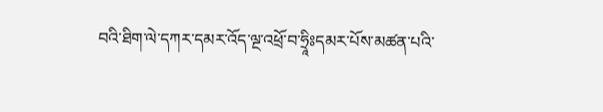བའི་ཐིག་ལེ་དཀར་དམར་འོད་ལྔ་འཕྲོ་བ་ཧྲཱིཿདམར་པོས་མཚན་པའི་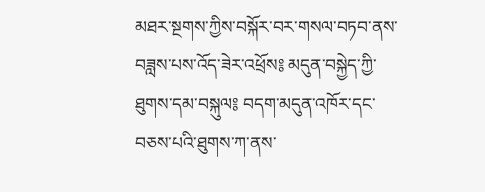མཐར་སྔགས་ཀྱིས་བསྐོར་བར་གསལ་བཏབ་ནས་བཟླས་པས་འོད་ཟེར་འཕྲོས༔ མདུན་བསྐྱེད་ཀྱི་ཐུགས་དམ་བསྐུལ༔ བདག་མདུན་འཁོར་དང་བཅས་པའི་ཐུགས་ཀ་ནས་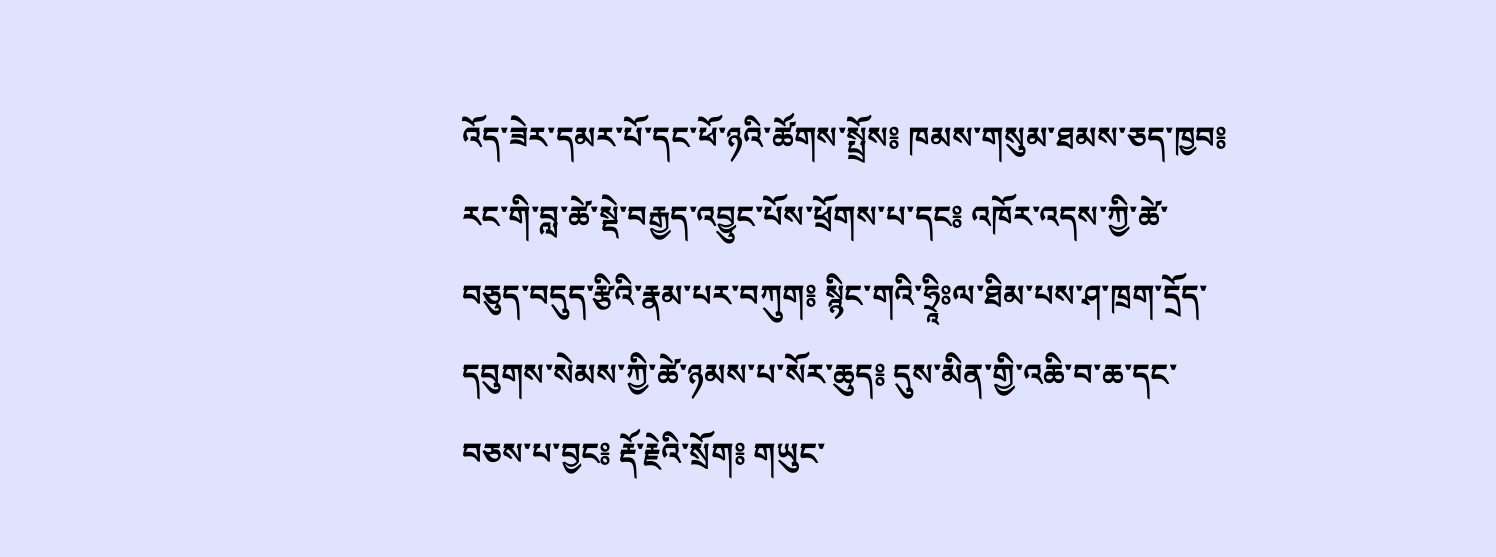འོད་ཟེར་དམར་པོ་དང་ཕོ་ཉའི་ཚོགས་སྤྲོས༔ ཁམས་གསུམ་ཐམས་ཅད་ཁྱབ༔ རང་གི་བླ་ཚེ་སྡེ་བརྒྱད་འབྱུང་པོས་ཕྲོགས་པ་དང༔ འཁོར་འདས་ཀྱི་ཚེ་བཅུད་བདུད་རྩིའི་རྣམ་པར་བཀུག༔ སྙིང་གའི་ཧྲཱིཿལ་ཐིམ་པས་ཤ་ཁྲག་དྲོད་དབུགས་སེམས་ཀྱི་ཚེ་ཉམས་པ་སོར་ཆུད༔ དུས་མིན་གྱི་འཆི་བ་ཆ་དང་བཅས་པ་བྱང༔ རྡོ་རྗེའི་སྲོག༔ གཡུང་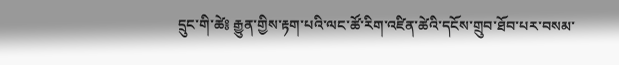དྲུང་གི་ཚེ༔ རྒྱུན་གྱིས་རྟག་པའི་ལང་ཚོ་རིག་འཛིན་ཚེའི་དངོས་གྲུབ་ཐོབ་པར་བསམ་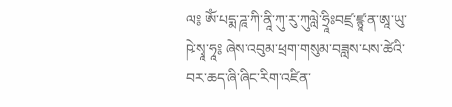ལ༔ ཨོཾ་པདྨ་ཌཱ་ཀི་ནཱི་ཀུ་རུ་ཀུལླེ་ཧྲཱིཿབཛྲ་ཛྙཱ་ན་ཨཱ་ཡུ་ཥེ་སྭཱ་ཧཱ༔ ཞེས་འབུམ་ཕྲག་གསུམ་བཟླས་པས་ཚེའི་བར་ཆད་ཞི་ཞིང་རིག་འཛིན་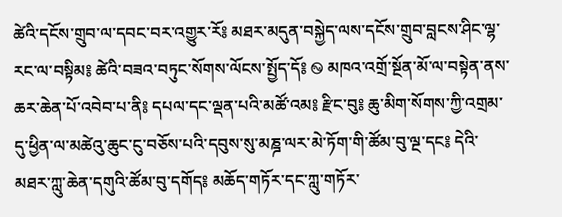ཚེའི་དངོས་གྲུབ་ལ་དབང་བར་འགྱུར་རོ༔ མཐར་མདུན་བསྐྱེད་ལས་དངོས་གྲུབ་བླངས་ཤིང་ལྷ་རང་ལ་བསྟིམ༔ ཚེའི་བཟའ་བཏུང་སོགས་ལོངས་སྤྱོད་དོ༔ ࿊ མཁའ་འགྲོ་སྔོན་མོ་ལ་བསྟེན་ནས་ཆར་ཆེན་པོ་འབེབ་པ་ནི༔ དཔལ་དང་ལྡན་པའི་མཚོ་འམ༔ རྫིང་བུ༔ ཆུ་མིག་སོགས་ཀྱི་འགྲམ་དུ་ཕྱིན་ལ་མཚེའུ་ཆུང་ངུ་བཅོས་པའི་དབུས་སུ་མཎྜ་ལར་མེ་ཏོག་གི་ཚོམ་བུ་ལྔ་དང༔ དེའི་མཐར་ཀླུ་ཆེན་དགུའི་ཚོམ་བུ་དགོད༔ མཆོད་གཏོར་དང་ཀླུ་གཏོར་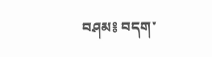བཤམ༔ བདག་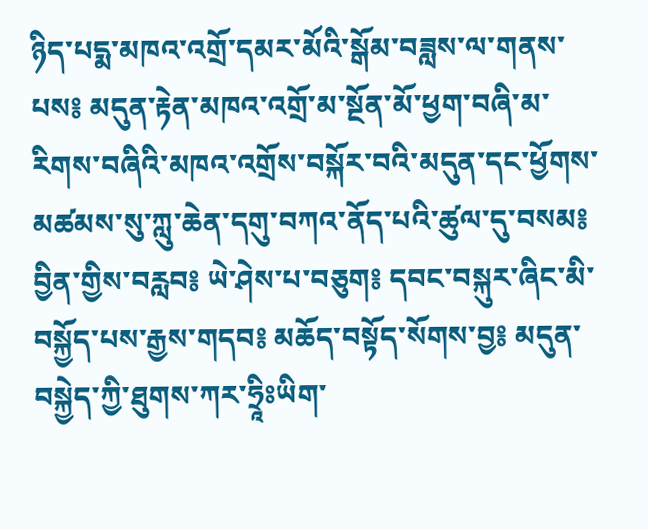ཉིད་པདྨ་མཁའ་འགྲོ་དམར་མོའི་སྒོམ་བཟླས་ལ་གནས་པས༔ མདུན་རྟེན་མཁའ་འགྲོ་མ་སྔོན་མོ་ཕྱག་བཞི་མ་རིགས་བཞིའི་མཁའ་འགྲོས་བསྐོར་བའི་མདུན་དང་ཕྱོགས་མཚམས་སུ་ཀླུ་ཆེན་དགུ་བཀའ་ནོད་པའི་ཚུལ་དུ་བསམ༔ བྱིན་གྱིས་བརླབ༔ ཡེ་ཤེས་པ་བཅུག༔ དབང་བསྐུར་ཞིང་མི་བསྐྱོད་པས་རྒྱས་གདབ༔ མཆོད་བསྟོད་སོགས་བྱ༔ མདུན་བསྐྱེད་ཀྱི་ཐུགས་ཀར་ཧྲཱིཿཡིག་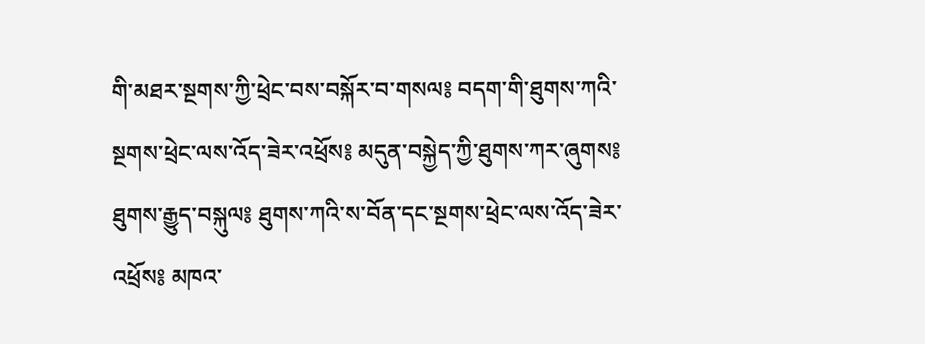གི་མཐར་སྔགས་ཀྱི་ཕྲེང་བས་བསྐོར་བ་གསལ༔ བདག་གི་ཐུགས་ཀའི་སྔགས་ཕྲེང་ལས་འོད་ཟེར་འཕྲོས༔ མདུན་བསྐྱེད་ཀྱི་ཐུགས་ཀར་ཞུགས༔ ཐུགས་རྒྱུད་བསྐུལ༔ ཐུགས་ཀའི་ས་བོན་དང་སྔགས་ཕྲེང་ལས་འོད་ཟེར་འཕྲོས༔ མཁའ་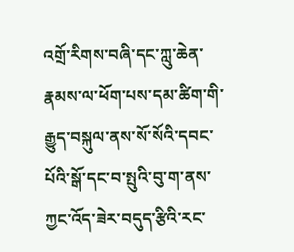འགྲོ་རིགས་བཞི་དང་ཀླུ་ཆེན་རྣམས་ལ་ཕོག་པས་དམ་ཚིག་གི་རྒྱུད་བསྐུལ་ནས་སོ་སོའི་དབང་པོའི་སྒོ་དང་བ་སྤུའི་བུ་ག་ནས་ཀྱང་འོད་ཟེར་བདུད་རྩིའི་རང་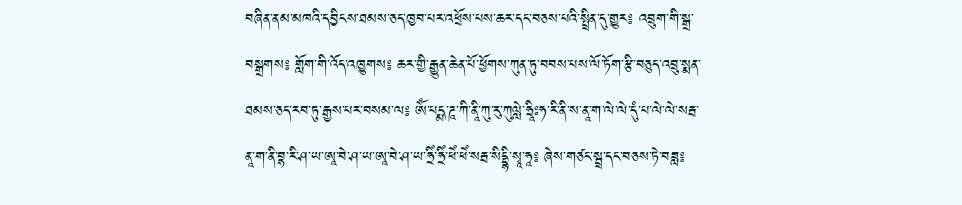བཞིན་ནམ་མཁའི་དབྱིངས་ཐམས་ཅད་ཁྱབ་པར་འཕྲོས་པས་ཆར་དང་བཅས་པའི་སྤྲིན་དུ་གྱུར༔ འབྲུག་གི་སྒྲ་བསྒྲགས༔ གློག་གི་འོད་འཁྱུགས༔ ཆར་གྱི་རྒྱུན་ཆེན་པོ་ཕྱོགས་ཀུན་ཏུ་བབས་པས་ལོ་ཏོག་རྩི་བཅུད་འབྲུ་སྨན་ཐམས་ཅད་རབ་ཏུ་རྒྱས་པར་བསམ་ལ༔ ཨོཾ་པདྨ་ཌཱ་ཀི་ནཱི་ཀུ་རུ་ཀུལླེ་ཧྲཱིཿཧ་རི་ནི་ས་ནཱ་ག་ལེ་ལེ་དུཾ་པ་ལེ་ལེ་སརྦ་ནཱ་ག་ནི་བྷ་རི་ཤ་ཡ་ཨཱ་བེ་ཤ་ཡ་ཨཱ་བེ་ཤ་ཡ་ཧྲིཾ་ཧྲིཾ་ཕེཾ་ཕེཾ་སརྦ་སིདྡྷི་སྭཱ་ཧཱ༔ ཞེས་གཙང་སྦྲ་དང་བཅས་ཏེ་བཟླ༔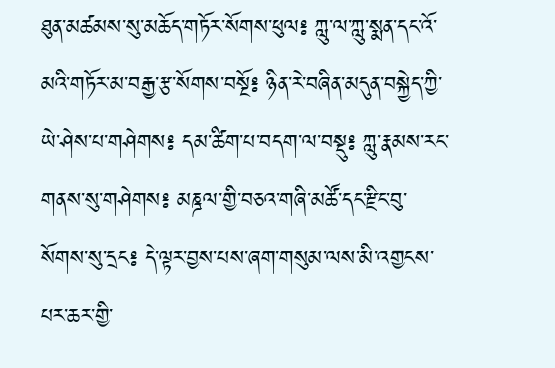ཐུན་མཚམས་སུ་མཆོད་གཏོར་སོགས་ཕུལ༔ ཀླུ་ལ་ཀླུ་སྨན་དང་འོ་མའི་གཏོར་མ་བརྒྱ་རྩ་སོགས་བསྔོ༔ ཉིན་རེ་བཞིན་མདུན་བསྐྱེད་ཀྱི་ཡེ་ཤེས་པ་གཤེགས༔ དམ་ཚིག་པ་བདག་ལ་བསྡུ༔ ཀླུ་རྣམས་རང་གནས་སུ་གཤེགས༔ མཎྜལ་གྱི་བཅའ་གཞི་མཚོ་དང་རྫིང་བུ་སོགས་སུ་དྲང༔ དེ་ལྟར་བྱས་པས་ཞག་གསུམ་ལས་མི་འགྱངས་པར་ཆར་གྱི་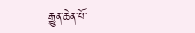རྒྱུན་ཆེན་པོ་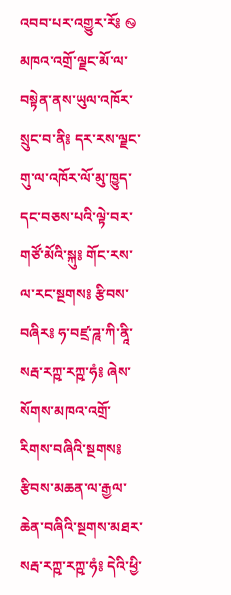འབབ་པར་འགྱུར་རོ༔ ࿊ མཁའ་འགྲོ་ལྗང་མོ་ལ་བསྟེན་ནས་ཡུལ་འཁོར་སྲུང་བ་ནི༔ དར་རས་ལྗང་གུ་ལ་འཁོར་ལོ་མུ་ཁྱུད་དང་བཅས་པའི་ལྟེ་བར་གཙོ་མོའི་སྐུ༔ གོང་རས་ལ་རང་སྔགས༔ རྩིབས་བཞིར༔ ཧ་བཛྲ་ཌཱ་ཀི་ནཱི་སརྦ་རཀྵ་རཀྵ་ཧཾ༔ ཞེས་སོགས་མཁའ་འགྲོ་རིགས་བཞིའི་སྔགས༔ རྩིབས་མཆན་ལ་རྒྱལ་ཆེན་བཞིའི་སྔགས་མཐར་སརྦ་རཀྵ་རཀྵ་ཧཾ༔ དེའི་ཕྱི་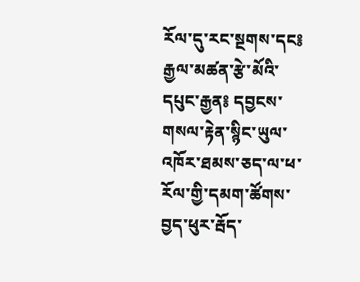རོལ་དུ་རང་སྔགས་དང༔ རྒྱལ་མཚན་རྩེ་མོའི་དཔུང་རྒྱན༔ དབྱངས་གསལ་རྟེན་སྙིང་ཡུལ་འཁོར་ཐམས་ཅད་ལ་ཕ་རོལ་གྱི་དམག་ཚོགས་བྱད་ཕུར་རྦོད་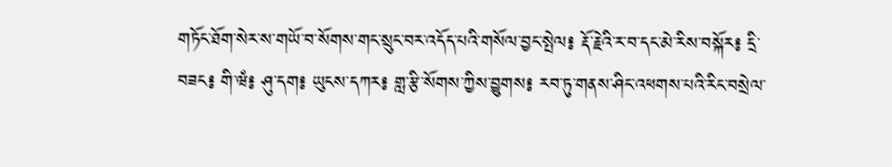གཏོང་ཐོག་སེར་ས་གཡོ་བ་སོགས་གང་སྲུང་བར་འདོད་པའི་གསོལ་བྱང་སྤེལ༔ རྡོ་རྗེའི་ར་བ་དང་མེ་རིས་བསྐོར༔ དྲི་བཟང༔ གི་ཝཾ༔ ཤུ་དག༔ ཡུངས་དཀར༔ གླ་རྩི་སོགས་ཀྱིས་བྱུགས༔ རབ་ཏུ་གནས་ཤིང་འཕགས་པའི་རིང་བསྲེལ་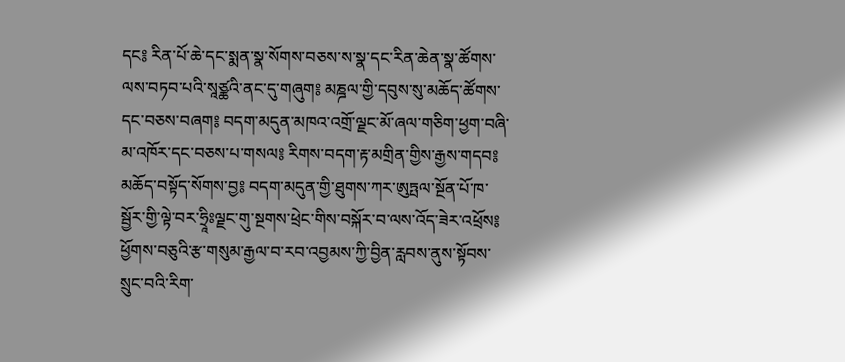དང༔ རིན་པོ་ཆེ་དང་སྨན་སྣ་སོགས་བཅས་ས་སྣ་དང་རིན་ཆེན་སྣ་ཚོགས་ལས་བཏབ་པའི་སཱཙྪའི་ནང་དུ་གཞུག༔ མཎྜལ་གྱི་དབུས་སུ་མཆོད་ཚོགས་དང་བཅས་བཞག༔ བདག་མདུན་མཁའ་འགྲོ་ལྗང་མོ་ཞལ་གཅིག་ཕྱག་བཞི་མ་འཁོར་དང་བཅས་པ་གསལ༔ རིགས་བདག་རྟ་མགྲིན་གྱིས་རྒྱས་གདབ༔ མཆོད་བསྟོད་སོགས་བྱ༔ བདག་མདུན་གྱི་ཐུགས་ཀར་ཨུཏྤལ་སྔོན་པོ་ཁ་སྦྱོར་གྱི་ལྟེ་བར་ཧྲཱིཿལྗང་གུ་སྔགས་ཕྲེང་གིས་བསྐོར་བ་ལས་འོད་ཟེར་འཕྲོས༔ ཕྱོགས་བཅུའི་རྩ་གསུམ་རྒྱལ་བ་རབ་འབྱམས་ཀྱི་བྱིན་རླབས་ནུས་སྟོབས་སྲུང་བའི་རིག་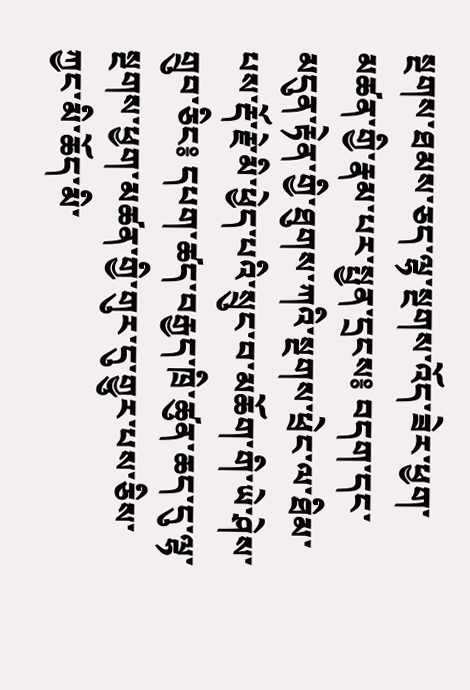སྔགས་ཐམས་ཅད་ལྷ་སྔགས་འོད་ཟེར་ཕྱག་མཚན་གྱི་རྣམ་པར་སྤྱན་དྲངས༔ བདག་དང་མདུན་རྟེན་གྱི་ཐུགས་ཀའི་སྔགས་ཕྲེང་ལ་ཐིམ་པས་རྡོ་རྗེ་མི་ཕྱེད་པའི་སྲུང་བ་མཆོག་གི་ཡེ་ཤེས་གྲུབ་ཅིང༔ དཔག་ཚད་བརྒྱད་ཁྲི་ཚུན་ཆད་དུ་ལྷ་སྔགས་ཕྱག་མཚན་གྱི་གུར་དུ་གྱུར་པས་ཅིས་ཀྱང་མི་ཆོད་མི་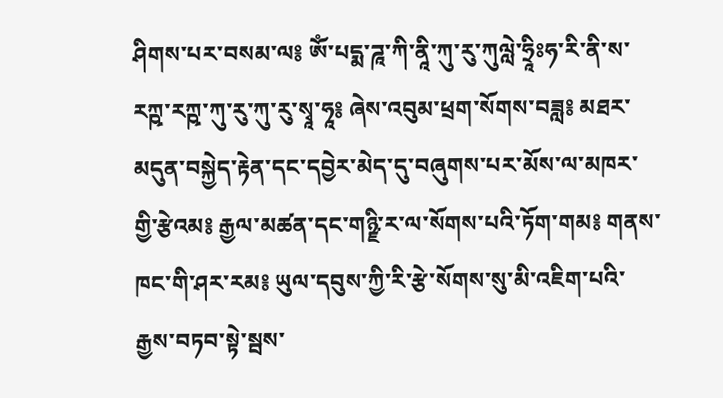ཤིགས་པར་བསམ་ལ༔ ཨོཾ་པདྨ་ཌཱ་ཀི་ནཱི་ཀུ་རུ་ཀུལླེ་ཧྲཱིཿཧ་རི་ནི་ས་རཀྵ་རཀྵ་ཀུ་རུ་ཀུ་རུ་སྭཱ་ཧཱ༔ ཞེས་འབུམ་ཕྲག་སོགས་བཟླ༔ མཐར་མདུན་བསྐྱེད་རྟེན་དང་དབྱེར་མེད་དུ་བཞུགས་པར་མོས་ལ་མཁར་གྱི་རྩེའམ༔ རྒྱལ་མཚན་དང་གཉྫི་ར་ལ་སོགས་པའི་ཏོག་གམ༔ གནས་ཁང་གི་ཤར་རམ༔ ཡུལ་དབུས་ཀྱི་རི་རྩེ་སོགས་སུ་མི་འཇིག་པའི་རྒྱས་བཏབ་སྟེ་སྦས་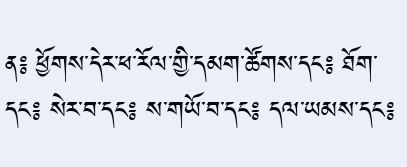ན༔ ཕྱོགས་དེར་ཕ་རོལ་གྱི་དམག་ཚོགས་དང༔ ཐོག་དང༔ སེར་བ་དང༔ ས་གཡོ་བ་དང༔ དལ་ཡམས་དང༔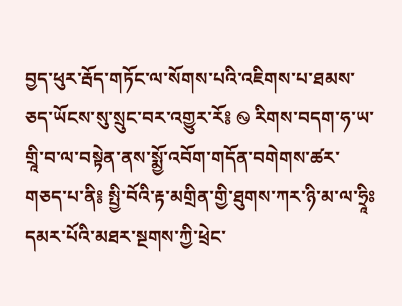བྱད་ཕུར་རྦོད་གཏོང་ལ་སོགས་པའི་འཇིགས་པ་ཐམས་ཅད་ཡོངས་སུ་སྲུང་བར་འགྱུར་རོ༔ ࿊ རིགས་བདག་ཧ་ཡ་གྲཱི་བ་ལ་བསྟེན་ནས་སྨྱོ་འབོག་གདོན་བགེགས་ཚར་གཅད་པ་ནི༔ སྤྱི་བོའི་རྟ་མགྲིན་གྱི་ཐུགས་ཀར་ཉི་མ་ལ་ཧྲཱིཿདམར་པོའི་མཐར་སྔགས་ཀྱི་ཕྲེང་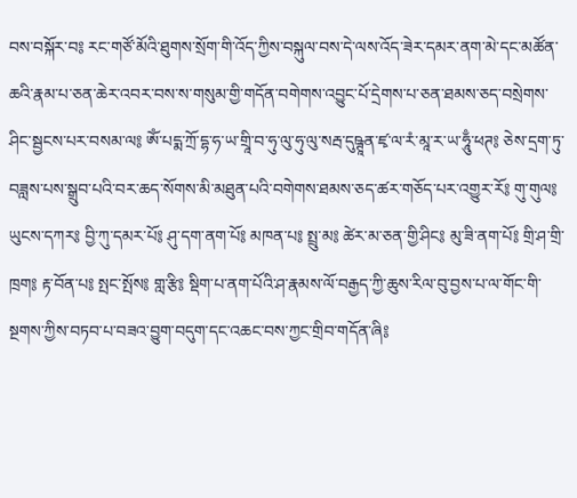བས་བསྐོར་བ༔ རང་གཙོ་མོའི་ཐུགས་སྲོག་གི་འོད་ཀྱིས་བསྐུལ་བས་དེ་ལས་འོད་ཟེར་དམར་ནག་མེ་དང་མཚོན་ཆའི་རྣམ་པ་ཅན་ཆེར་འབར་བས་ས་གསུམ་གྱི་གདོན་བགེགས་འབྱུང་པོ་དྲེགས་པ་ཅན་ཐམས་ཅད་བསྲེགས་ཤིང་སྦྱངས་པར་བསམ་ལ༔ ཨོཾ་པདྨ་ཀྲོ་དྷ་ཧ་ཡ་གྲཱི་བ་ཧུ་ལུ་ཧུ་ལུ་སརྦ་དུཥྚཱན་ཛྭ་ལ་རཾ་མཱ་ར་ཡ་ཧཱུྃ་ཕཊ༔ ཅེས་དྲག་ཏུ་བཟླས་པས་སྒྲུབ་པའི་བར་ཆད་སོགས་མི་མཐུན་པའི་བགེགས་ཐམས་ཅད་ཚར་གཅོད་པར་འགྱུར་རོ༔ གུ་གུལ༔ ཡུངས་དཀར༔ བྱི་ཀུ་དམར་པོ༔ ཤུ་དག་ནག་པོ༔ མཁན་པ༔ སྤྲུ་མ༔ ཚེར་མ་ཅན་གྱི་ཤིང༔ མུ་ཟི་ནག་པོ༔ གྲི་ཤ་གྲི་ཁྲག༔ རྟ་བོན་པ༔ སྤང་སྤོས༔ གླ་རྩི༔ སྡིག་པ་ནག་པོའི་ཤ་རྣམས་ལོ་བརྒྱད་ཀྱི་ཆུས་རིལ་བུ་བྱས་པ་ལ་གོང་གི་སྔགས་ཀྱིས་བཏབ་པ་བཟའ་བྱུག་བདུག་དང་འཆང་བས་ཀྱང་གྲིབ་གདོན་ཞི༔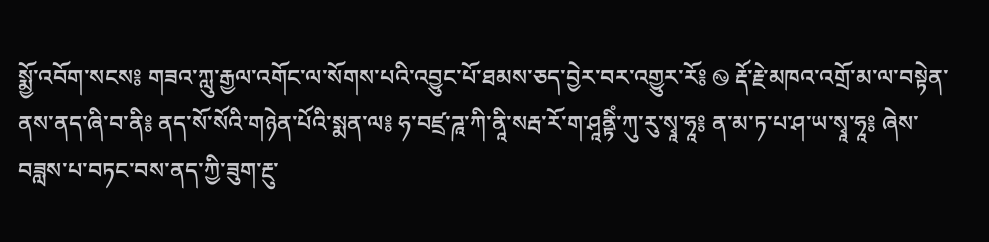སྨྱོ་འབོག་སངས༔ གཟའ་ཀླུ་རྒྱལ་འགོང་ལ་སོགས་པའི་འབྱུང་པོ་ཐམས་ཅད་བྱེར་བར་འགྱུར་རོ༔ ࿊ རྡོ་རྗེ་མཁའ་འགྲོ་མ་ལ་བསྟེན་ནས་ནད་ཞི་བ་ནི༔ ནད་སོ་སོའི་གཉེན་པོའི་སྨན་ལ༔ ཧ་བཛྲ་ཌཱ་ཀི་ནཱི་སརྦ་རོ་ག་ཤཱནྟིཾ་ཀུ་རུ་སྭཱ་ཧཱ༔ ན་མ་ཏ་པ་ཤ་ཡ་སྭཱ་ཧཱ༔ ཞེས་བཟླས་པ་བཏང་བས་ནད་ཀྱི་ཟུག་རྔུ་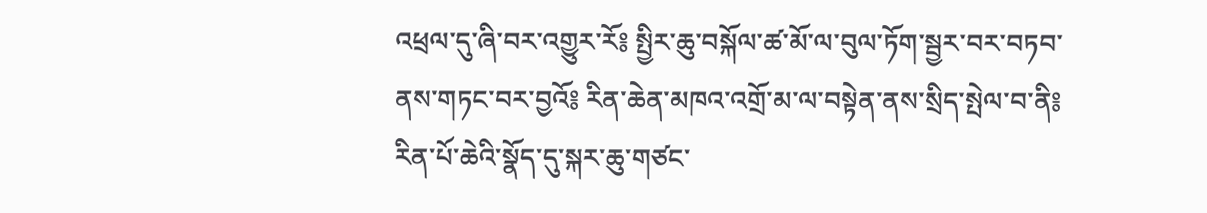འཕྲལ་དུ་ཞི་བར་འགྱུར་རོ༔ སྤྱིར་ཆུ་བསྐོལ་ཚ་མོ་ལ་བུལ་ཏོག་སྦྱར་བར་བཏབ་ནས་གཏང་བར་བྱའོ༔ རིན་ཆེན་མཁའ་འགྲོ་མ་ལ་བསྟེན་ནས་སྲིད་སྤེལ་བ་ནི༔ རིན་པོ་ཆེའི་སྣོད་དུ་སྐར་ཆུ་གཙང་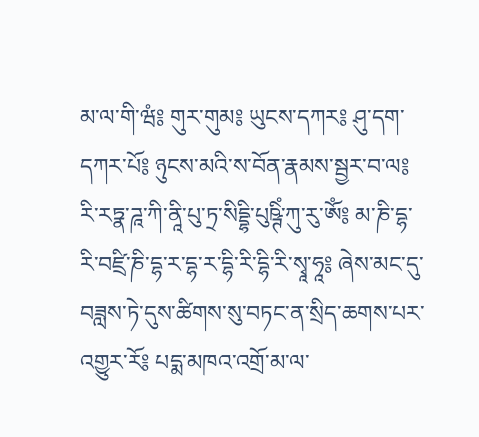མ་ལ་གི་ཝཾ༔ གུར་གུམ༔ ཡུངས་དཀར༔ ཤུ་དག་དཀར་པོ༔ ཉུངས་མའི་ས་བོན་རྣམས་སྦྱར་བ་ལ༔ རི་རཏྣ་ཌཱ་ཀི་ནཱི་པུ་ཏྲ་སིདྡྷི་པུཥྚིཾ་ཀུ་རུ་ཨོཾ༔ མ་ཎི་དྷ་རི་བཛྲི་ཎི་དྷ་ར་དྷ་ར་དྷི་རི་དྷི་རི་སྭཱ་ཧཱ༔ ཞེས་མང་དུ་བཟླས་ཏེ་དུས་ཚིགས་སུ་བཏང་ན་སྲིད་ཆགས་པར་འགྱུར་རོ༔ པདྨ་མཁའ་འགྲོ་མ་ལ་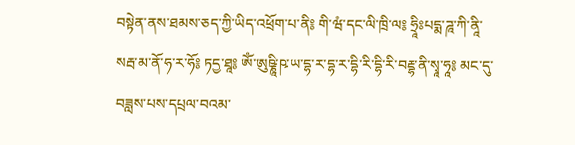བསྟེན་ནས་ཐམས་ཅད་ཀྱི་ཡིད་འཕྲོག་པ་ནི༔ གི་ཝཾ་དང་ལི་ཁྲི་ལ༔ ཧྲཱིཿཔདྨ་ཌཱ་ཀི་ནཱི་སརྦ་མ་ནོ་ཧ་ར་ཧོ༔ ཏདྱ་ཐཱ༔ ཨོཾ་ཨུཥྞཱི་ཥ་ཡ་དྷ་ར་དྷ་ར་དྷི་རི་དྷི་རི་བརྡྷ་ནི་སྭཱ་ཧཱ༔ མང་དུ་བཟླས་པས་དཔྲལ་བའམ་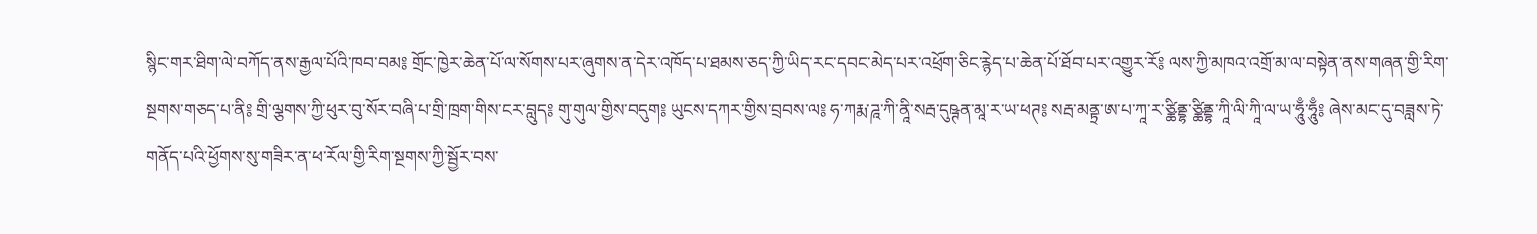སྙིང་གར་ཐིག་ལེ་བཀོད་ནས་རྒྱལ་པོའི་ཁབ་བམ༔ གྲོང་ཁྱེར་ཆེན་པོ་ལ་སོགས་པར་ཞུགས་ན་དེར་འཁོད་པ་ཐམས་ཅད་ཀྱི་ཡིད་རང་དབང་མེད་པར་འཕྲོག་ཅིང་རྙེད་པ་ཆེན་པོ་ཐོབ་པར་འགྱུར་རོ༔ ལས་ཀྱི་མཁའ་འགྲོ་མ་ལ་བསྟེན་ནས་གཞན་གྱི་རིག་སྔགས་གཅད་པ་ནི༔ གྲི་ལྕགས་ཀྱི་ཕུར་བུ་སོར་བཞི་པ་གྲི་ཁྲག་གིས་ངར་བླུད༔ གུ་གུལ་གྱིས་བདུག༔ ཡུངས་དཀར་གྱིས་བྲབས་ལ༔ ཧ་ཀརྨ་ཌཱ་ཀི་ནཱི་སརྦ་དུཥྚན་མཱ་ར་ཡ་ཕཊ༔ སརྦ་མནྟྲ་ཨ་པ་ཀཱ་ར་ཙྪིནྡྷ་ཙྪིནྡྷ་ཀཱི་ལི་ཀཱི་ལ་ཡ་ཧཱུྃ་ཧཱུྃ༔ ཞེས་མང་དུ་བཟླས་ཏེ་གནོད་པའི་ཕྱོགས་སུ་གཟིར་ན་ཕ་རོལ་གྱི་རིག་སྔགས་ཀྱི་སྦྱོར་བས་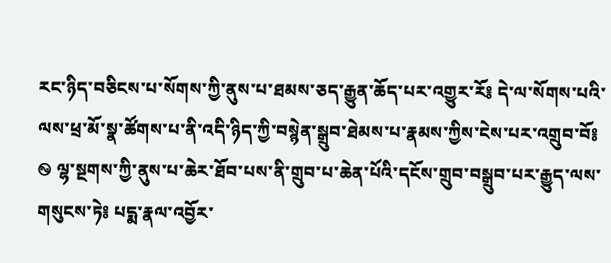རང་ཉིད་བཅིངས་པ་སོགས་ཀྱི་ནུས་པ་ཐམས་ཅད་རྒྱུན་ཆོད་པར་འགྱུར་རོ༔ དེ་ལ་སོགས་པའི་ལས་ཕྲ་མོ་སྣ་ཚོགས་པ་ནི་འདི་ཉིད་ཀྱི་བསྙེན་སྒྲུབ་ཐེམས་པ་རྣམས་ཀྱིས་ངེས་པར་འགྲུབ་བོ༔ ࿊ ལྷ་སྔགས་ཀྱི་ནུས་པ་ཆེར་ཐོབ་པས་ནི་གྲུབ་པ་ཆེན་པོའི་དངོས་གྲུབ་བསྒྲུབ་པར་རྒྱུད་ལས་གསུངས་ཏེ༔ པདྨ་རྣལ་འབྱོར་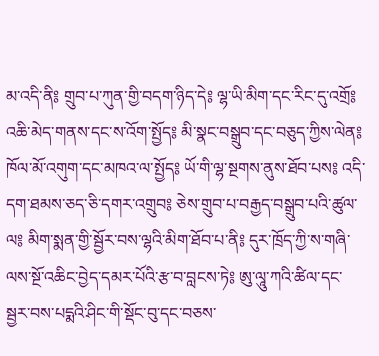མ་འདི་ནི༔ གྲུབ་པ་ཀུན་གྱི་བདག་ཉིད་དེ༔ ལྷ་ཡི་མིག་དང་རིང་དུ་འགྲོ༔ འཆི་མེད་གནས་དང་ས་འོག་སྤྱོད༔ མི་སྣང་བསྒྲུབ་དང་བཅུད་ཀྱིས་ལེན༔ ཁོལ་མོ་འགུག་དང་མཁའ་ལ་སྤྱོད༔ ཡོ་གི་ལྷ་སྔགས་ནུས་ཐོབ་པས༔ འདི་དག་ཐམས་ཅད་ཅི་དགར་འགྲུབ༔ ཅེས་གྲུབ་པ་བརྒྱད་བསྒྲུབ་པའི་ཚུལ་ལ༔ མིག་སྨན་གྱི་སྦྱོར་བས་ལྷའི་མིག་ཐོབ་པ་ནི༔ དུར་ཁྲོད་ཀྱི་ས་གཞི་ལས་སྔོ་འཆིང་བྱེད་དམར་པོའི་རྩ་བ་བླངས་ཏེ༔ ཨུ་ལཱུ་ཀའི་ཚིལ་དང་སྦྱར་བས་པདྨའི་ཤིང་གི་སྡོང་བུ་དང་བཅས་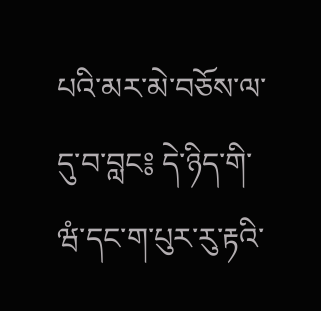པའི་མར་མེ་བཅོས་ལ་དུ་བ་བླང༔ དེ་ཉིད་གི་ཝཾ་དང་ག་པུར་རུ་རྟའི་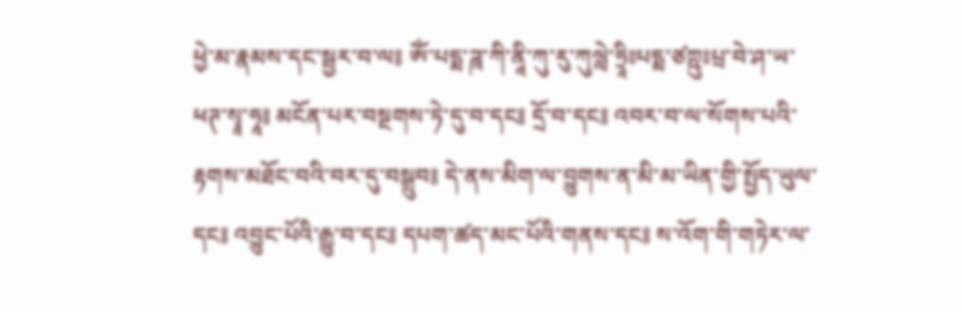ཕྱེ་མ་རྣམས་དང་སྦྱར་བ་ལ༔ ཨོཾ་པདྨ་ཌཱ་ཀི་ནཱི་ཀུ་རུ་ཀུལླེ་ཧྲཱིཿཔདྨ་ཙཀྵུཿཔྲ་བེ་ཤ་ཡ་ཕཊ་སྭཱ་ཧཱ༔ མངོན་པར་བསྔགས་ཏེ་དུ་བ་དང༔ དྲོ་བ་དང༔ འབར་བ་ལ་སོགས་པའི་རྟགས་མཐོང་བའི་བར་དུ་བསྒྲུབ༔ དེ་ནས་མིག་ལ་བྱུགས་ན་མི་མ་ཡིན་གྱི་སྤྱོད་ཡུལ་དང༔ འབྱུང་པོའི་རྒྱུ་བ་དང༔ དཔག་ཚད་མང་པོའི་གནས་དང༔ ས་འོག་གི་གཏེར་ལ་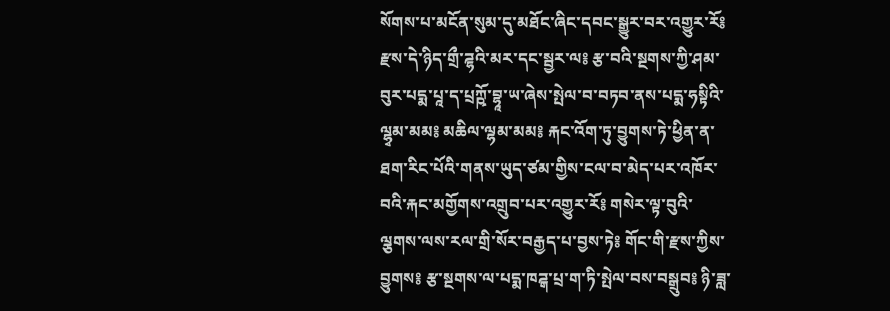སོགས་པ་མངོན་སུམ་དུ་མཐོང་ཞིང་དབང་སྒྱུར་བར་འགྱུར་རོ༔ རྫས་དེ་ཉིད་གྲྀ་ཌྷའི་མར་དང་སྦྱར་ལ༔ རྩ་བའི་སྔགས་ཀྱི་ཤམ་བུར་པདྨ་པཱ་ད་པྲཀྵོ་བྷཱ་ཡ་ཞེས་སྤེལ་བ་བཏབ་ནས་པདྨ་ཧསྟིའི་ལྷྭམ་མམ༔ མཆིལ་ལྷམ་མམ༔ རྐང་འོག་ཏུ་བྱུགས་ཏེ་ཕྱིན་ན་ཐག་རིང་པོའི་གནས་ཡུད་ཙམ་གྱིས་ངལ་བ་མེད་པར་འཁོར་བའི་རྐང་མགྱོགས་འགྲུབ་པར་འགྱུར་རོ༔ གསེར་ལྟ་བུའི་ལྕགས་ལས་རལ་གྲི་སོར་བརྒྱད་པ་བྱས་ཏེ༔ གོང་གི་རྫས་ཀྱིས་བྱུགས༔ རྩ་སྔགས་ལ་པདྨ་ཁཌྒ་པྲ་ག་ཏི་སྤེལ་བས་བསྒྲུབ༔ ཉི་ཟླ་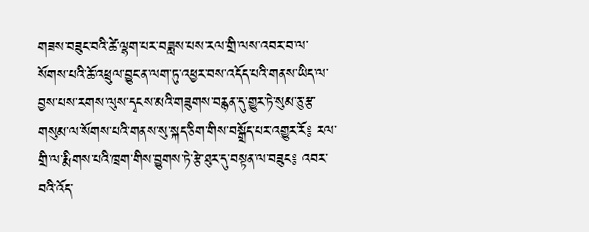གཟས་བཟུང་བའི་ཚེ་ལྷག་པར་བཟླས་པས་རལ་གྲི་ལས་འབར་བ་ལ་སོགས་པའི་ཆོ་འཕྲུལ་བྱུང་ན་ལག་ཏུ་འཕྱར་བས་འདོད་པའི་གནས་ཡིད་ལ་བྱས་པས་རགས་ལུས་དྭངས་མའི་གཟུགས་བརྙན་དུ་གྱུར་ཏེ་སུམ་ཅུ་རྩ་གསུམ་ལ་སོགས་པའི་གནས་སུ་སྐད་ཅིག་གིས་བསྒྲོད་པར་འགྱུར་རོ༔ རལ་གྲི་ལ་རྨིགས་པའི་ཁྲག་གིས་བྱུགས་ཏེ་རྩེ་ཐུར་དུ་བསྟན་ལ་བཟུང༔ འབར་བའི་འོད་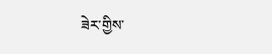ཟེར་གྱིས་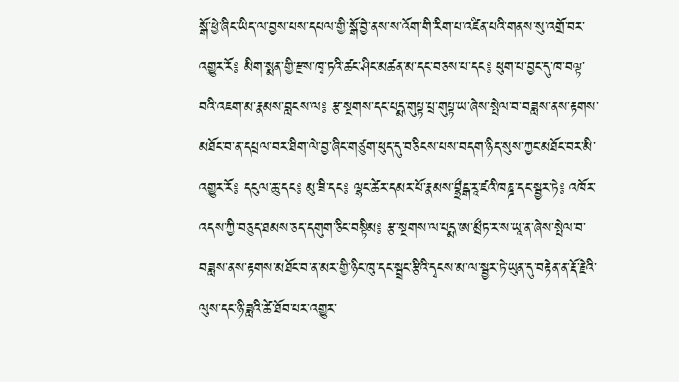སྒོ་ཕྱེ་ཞིང་ཡིད་ལ་བྱས་པས་དཔལ་གྱི་སྒོ་བྱེ་ནས་ས་འོག་གི་རིག་པ་འཛིན་པའི་གནས་སུ་འགྲོ་བར་འགྱུར་རོ༔ མིག་སྨན་གྱི་རྫས་ཁྭ་ཏའི་ཚང་ཤིང་མཚན་མ་དང་བཅས་པ་དང༔ ཕུག་པ་བྱང་དུ་ཁ་བལྟ་བའི་འཇག་མ་རྣམས་བླངས་ལ༔ རྩ་སྔགས་དང་པདྨ་གུཔྟ་པྲ་གུཔྟ་ཡ་ཞེས་སྤེལ་བ་བཟླས་ནས་རྟགས་མཐོང་བ་ན་དཔྲལ་བར་ཐིག་ལེ་བྱ་ཞིང་གཙུག་ཕུད་དུ་བཅིངས་པས་བདག་ཉིད་སུས་ཀྱང་མཐོང་བར་མི་འགྱུར་རོ༔ དངུལ་ཆུ་དང༔ མུ་ཟི་དང༔ ལྷང་ཚེར་དམར་པོ་རྣམས་བྷྲྀངྒ་རཱ་ཛའི་ཁཎྜ་དང་སྦྱར་ཏེ༔ འཁོར་འདས་ཀྱི་བཅུད་ཐམས་ཅད་དགུག་ཅིང་བསྟིམ༔ རྩ་སྔགས་ལ་པདྨ་ཨ་མྲྀཏ་ར་ས་ཡཱ་ན་ཞེས་སྤེལ་བ་བཟླས་ནས་རྟགས་མཐོང་བ་ན་མར་གྱི་ཉིང་ཁུ་དང་སྦྲང་རྩིའི་དྭངས་མ་ལ་སྦྱར་ཏེ་ཡུན་དུ་བརྟེན་ན་རྡོ་རྗེའི་ལུས་དང་ཉི་ཟླའི་ཚེ་ཐོབ་པར་འགྱུར་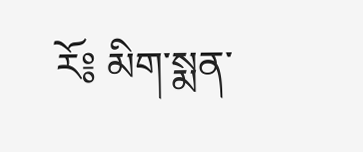རོ༔ མིག་སྨན་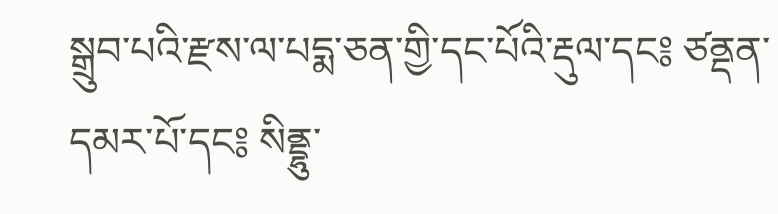སྒྲུབ་པའི་རྫས་ལ་པདྨ་ཅན་གྱི་དང་པོའི་རྡུལ་དང༔ ཙནྡན་དམར་པོ་དང༔ སིནྡྷུ་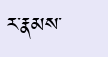ར་རྣམས་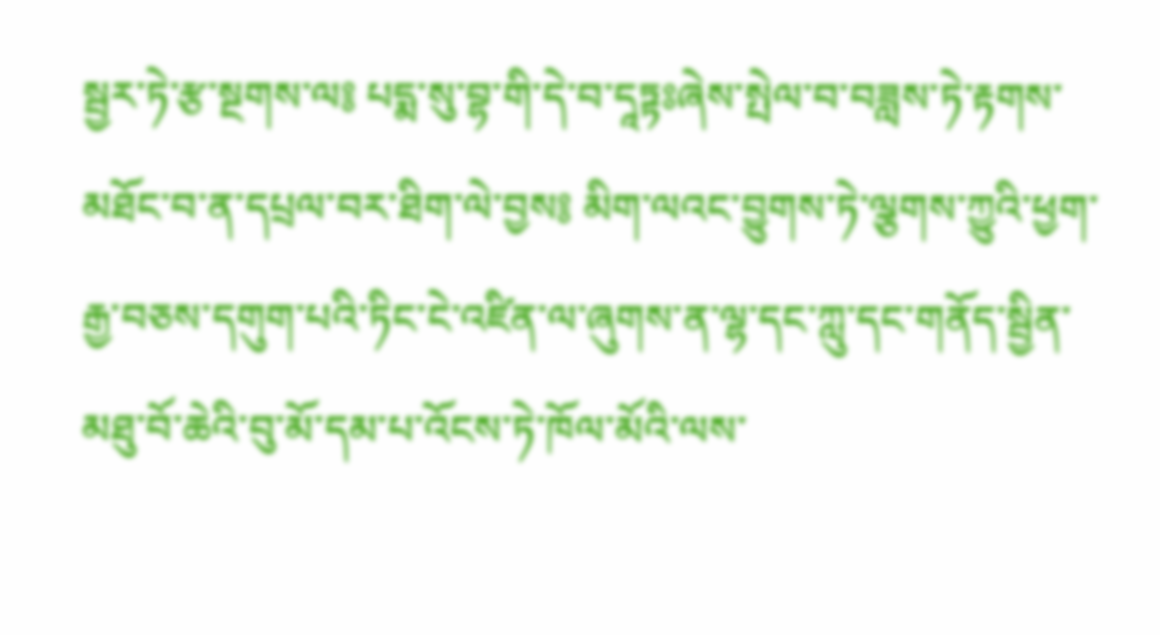སྦྱར་ཏེ་རྩ་སྔགས་ལ༔ པདྨ་སུ་བྷ་གི་དེ་བ་དཱཏྟཿཞེས་སྤེལ་བ་བཟླས་ཏེ་རྟགས་མཐོང་བ་ན་དཔྲལ་བར་ཐིག་ལེ་བྱས༔ མིག་ལའང་བྱུགས་ཏེ་ལྕགས་ཀྱུའི་ཕྱག་རྒྱ་བཅས་དགུག་པའི་ཏིང་ངེ་འཛིན་ལ་ཞུགས་ན་ལྷ་དང་ཀླུ་དང་གནོད་སྦྱིན་མཐུ་བོ་ཆེའི་བུ་མོ་དམ་པ་འོངས་ཏེ་ཁོལ་མོའི་ལས་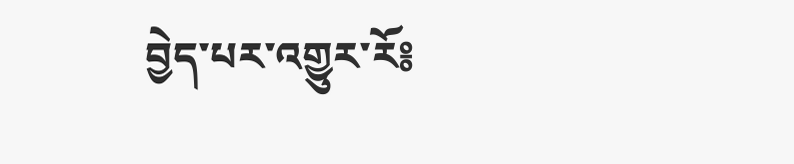བྱེད་པར་འགྱུར་རོ༔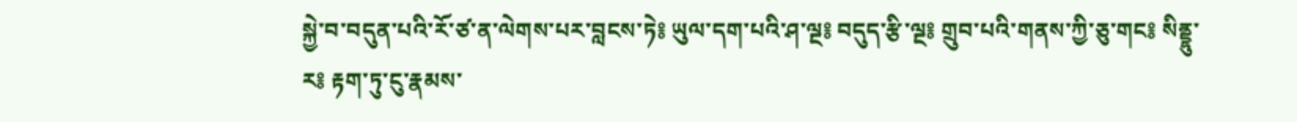སྐྱེ་བ་བདུན་པའི་རོ་ཙ་ན་ལེགས་པར་བླངས་ཏེ༔ ཡུལ་དག་པའི་ཤ་ལྔ༔ བདུད་རྩི་ལྔ༔ གྲུབ་པའི་གནས་ཀྱི་ཅུ་གང༔ སིནྡྷུ་ར༔ རྟག་ཏུ་ངུ་རྣམས་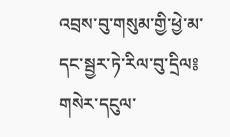འབྲས་བུ་གསུམ་གྱི་ཕྱེ་མ་དང་སྦྱར་ཏེ་རིལ་བུ་དྲིལ༔ གསེར་དངུལ་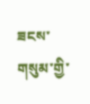ཟངས་གསུམ་གྱི་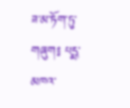ཟ་མ་ཏོག་ཏུ་གཞུག༔ པདྨ་མཁའ་